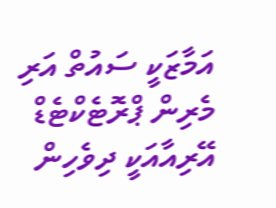އަމާޒަކީ ސައުތް އަރި މެރިން ޕްރޮޓެކްޓެޑް އޭރިއާއަކީ ދިވެހިން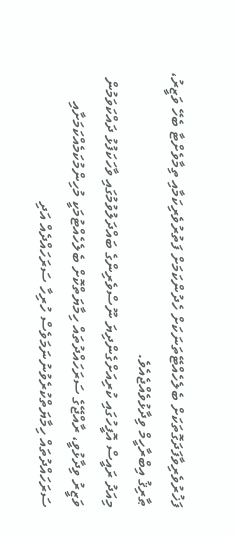ފަޚުރުވެރިވާފަދަގޮތަކަށް ބެލެހެއްޓޭތަނަކަށް ހެދުންކަމަށް ފަތުރުވެރިކަމާއި ތިމާވެށްޓާ ބެހޭ ވަޒީރު، ޠާރިޤު އިބްރާހީމް ވިދާޅުވެއްޖެއެވެ.
މިއަދު ރައީސް އޮފީހުގައި ކުރިއަށްގެންދިޔަ ނޫސްވެރިންގެ ބައްދަލުވުމުގައި ވާހަކަފުޅު ދައްކަވަމުން ވަޒީރު ވިދާޅުވީ، ރާއްޖޭގެ ސަރަހައްދުތައް ހިމާޔަތްކޮށް ބެލެހެއްޓުމަކީ މުހިންމުކަމެއްކަމަށާއި ސަރަހައްދުތައް ހިމާޔަތްކުރެވުނުނަމަވެސް ހުރިހާ ސަރަހައްދެއް އަދި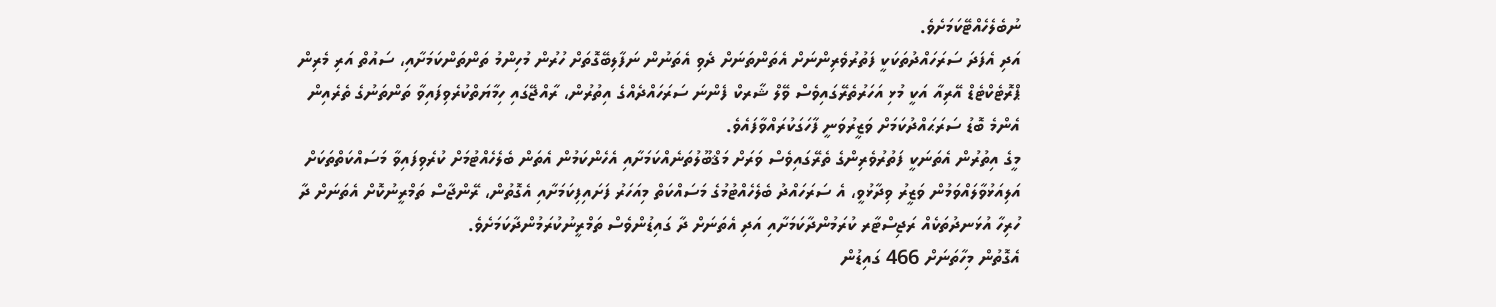ނުބެލެހެއްޓޭކަމަށެވެ.
އަދި އެފަދަ ސަރަހައްދުތަކަކީ ފަތުރުވެރިންނަށް އެތަންތަނަށް ދެވި އެތަނުން ނަފާލިބޭގޮތަށް ހުރުން މުހިންމު ތަންތަންކަމަށާއި، ސައުތް އަރި މެރިން ޕްރޮޓެކްޓެޑް އޭރިއާ އަކީ މުޅި އަހަރުތެރޭގައިވެސް ވޭލް ޝާރކް ފެންނަ ސަރަހައްދެއްގެ އިތުރުން، ރާއްޖޭގައި ހިމާޔަތްކުރެވިފައިވާ ތަންތަނުގެ ތެރެއިން އެންމެ ބޮޑު ސަރަޙައްދުކަމަށް ވަޒީރުވަނީ ފާހަގަކުރައްވާފައެވެ.
މީގެ އިތުރުން އެތަނަކީ ފަތުރުވެރިންގެ ތެރޭގައިވެސް ވަރަށް މަޤްބޫލުތަނެއްކަމަށާއި އެހެންކަމުން އެތަން ބެލެހެއްޓުމަށް ކުރެވިފައިވާ މަސައްކަތްތަކަށް އަލިއަޅުވާލައްވަމުން ވަޒީރު ވިދާޅުވީ، އެ ސަރަހައްދު ބެލެހެއްޓުމުގެ މަސައްކަތް މިއަހަރު ފަށައިފިކަމަށާއި އެގޮތުން، ރޭންޖާސް ތަމްރީނުކޮށް އެތަނަށް ދާ ހުރިހާ އުޅަނދުތަކެއް ރަޖިސްޓާރ ކުރަމުންދާކަމަށާއި އަދި އެތަނަށް ދާ ގައިޑުންވެސް ތަމްރީނުކުރަމުންދާކަމަށެވެ.
އެގޮތުން މިހާތަނަށް 466 ގައިޑުން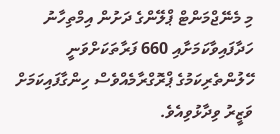މި މެނޭޖްމަންޓް ޕްލޭންގެ ދަށުން އިމްތިހާނު ހަދާފައިވާކަމަށާއި 660 ފަރާތަކަށްވަނީ ހޭލުންތެރިކަމުގެ ޕްރޮގްރާމެއްވެސް ހިންގާފައިކަމަށް ވަޒީރު ވިދާޅުވިއެވެ.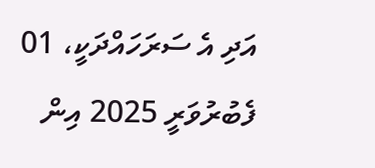އަދި އެ ސަރަހައްދަކީ، 01 ފެބުރުވަރީ 2025 އިން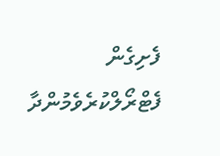ފެށިގެން ފެޓްރޯލްކުރެވެމުންދާ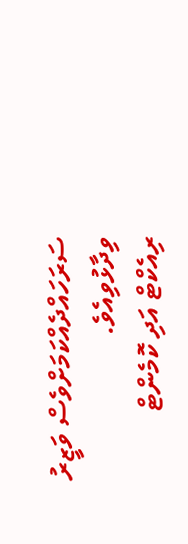ސަރަހައްދެއްކަމަށްވެސް ވަޒީރު ވިދާޅުވިއެވެ.
ރިއެކްޓް އަދި ކޮމެންޓް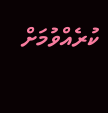ކުރެއްވުމަށް